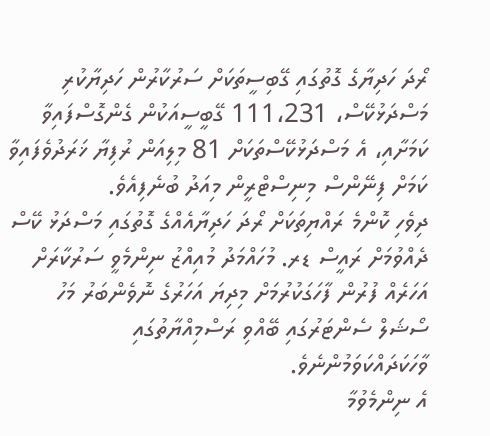ރޯދަ ހަދިޔާގެ ގޮތުގައި ގޭބިސީތަކަށް ސަރުކާރުން ހަދިޔާކުރި މަސްދަޅުކޭސް، 111،231 ގޭބީސީއަކުން ގެންގޮސްފައިވާ ކަމަށާއި، އެ މަސްދަޅުކޭސްތަކަށް 81 މިލިއަން ރުފިޔާ ޚަރަދުވެފައިވާ ކަމަށް ފިނޭންސް މިނިސްޓްރީން މިއަދު ބުނެފިއެވެ.
ދިވެހި ކޮންމެ ރައްޔިތަކަށް ރޯދަ ހަދިޔާއެއްގެ ގޮތުގައި މަސްދަޅު ކޭސް ދެއްވުމަށް ރައީސް ޑރ. މުހައްމަދު މުއިއްޒު ނިންމެވީ ސަރުކާރަށް އަހަރެއް ފުރުން ފާހަގަކުރުމަށް މިދިޔަ އަހަރުގެ ނޮވެންބަރު މަހު ސޯޝަލް ސެންޓަރުގައި ބޭއްވި ރަސްމިއްޔާތުގައި ވާހަކަދައްކަވަމުންނެވެ.
އެ ނިންމެވުމާ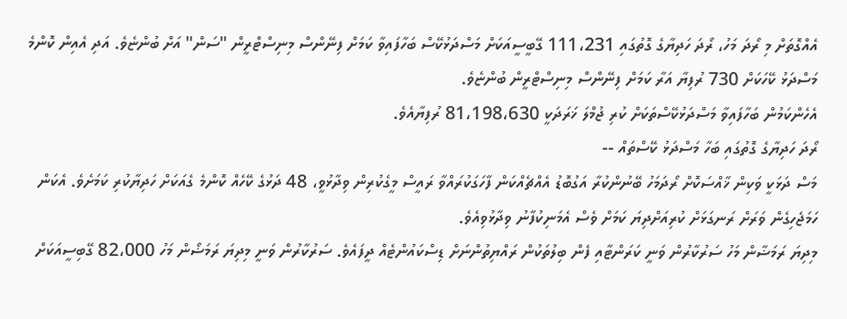އެއްގޮތަށް މި ރޯދަ މަހު، ރޯދަ ހަދިޔާގެ ގޮތުގައި 111،231 ގޭބީސީއަކަށް މަސްދަޅުކޭސް ބަހާފައިވާ ކަމަށް ފިނޭންސް މިނިސްޓްރީން "ސަން" އަށް ބުންޏެވެ. އަދި އެއިން ކޮންމެ މަސްދަޅު ކޭހަކަށް 730 ރުފިޔާ އަރާ ކަމަށް ފިނޭންސް މިނިސްޓްރީން ބުންޏެވެ.
އެހެންކަމުން ބަހާފައިވާ މަސްދަޅުކޭސްތަކަށް ކުރި ޖުމްލަ ޚަރަދަކީ 81،198،630 ރުފިޔާއެވެ.
ރޯދަ ހަދިޔާގެ ގޮތުގައި ބަހާ މަސްދަޅު ކޭސްތައް --
މަސް ދަޅަކީ ވަކިން ޚާއްސަކޮށް ރޯދަމަހު ބޭނުންކުރާ އަގުބޮޑު އެއްޗެއްކަން ފާހަގަކުރައްވާ ރައީސް މީގެކުރިން ވިދާޅުވީ، 48 ދަޅުގެ ކޭހެއް ކޮންމެ ގެއަކަށް ހަދިޔާކުރި ކަމަށެވެ. އެކަން ހަމަޖެހިގެން ވަރަށް ރަނގަޅަށް ކުރިއަށްދިޔަ ކަމަށް ވެސް އެމަނިކުފާނު ވިދާޅުވިއެވެ.
މިދިޔަ ރަމަޟާން މަހު ސަރުކާރުން ވަނީ ކަރަންޓާއި ފެން ބިލުތަކުން ރައްޔިތުންނަށް ޑިސްކައުންޓެއް ދީފައެވެ. ސަރުކާރުން ވަނީ މިދިޔަ ރަމަޟޯން މަހު 82،000 ގޭބިސީއަކަށް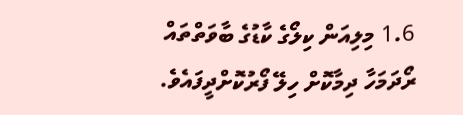1.6 މިލިއަން ކިލޯގެ ކާޑުގެ ބާވަތްތައް ރޯދަމަހާ ދިމާކޮށް ހިލޭ ފޯރުކޮށްދީފައެވެ.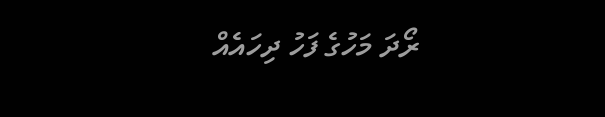ރޯދަ މަހުގެ ފަހު ދިހައެއް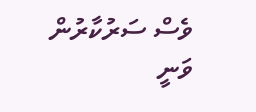ވެސް ސަރުކާރުން ވަނީ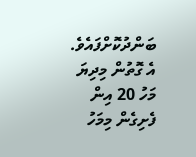ބަންދުކޮށްފައެވެ. އެ ގޮތުން މިދިޔަ މަހު 20 އިން ފެށިގެން މިމަހު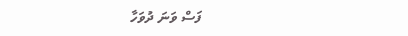ފަސް ވަނަ ދުވަހާ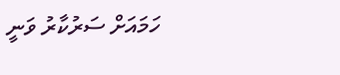ހަމައަށް ސަރުކާރު ވަނީ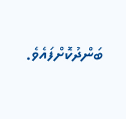ބަންދުކޮށްފައެވެ.